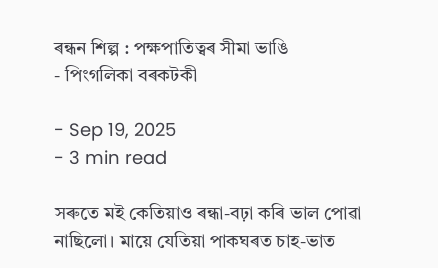ৰন্ধন শিল্প : পক্ষপাতিত্বৰ সীমা ভাঙি
- পিংগলিকা বৰকটকী

- Sep 19, 2025
- 3 min read

সৰুতে মই কেতিয়াও ৰন্ধা-বঢ়া কৰি ভাল পোৱা নাছিলো। মায়ে যেতিয়া পাকঘৰত চাহ-ভাত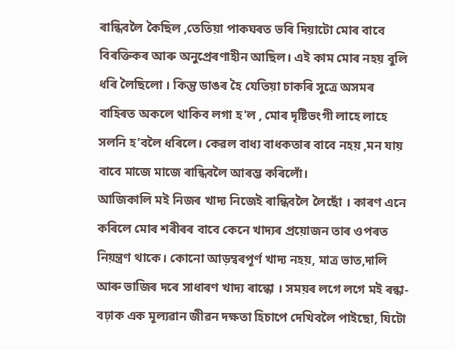ৰান্ধিবলৈ কৈছিল ,তেতিয়া পাকঘৰত ভৰি দিয়াটো মোৰ বাবে বিৰক্তিকৰ আৰু অনুপ্ৰেৰণাহীন আছিল। এই কাম মোৰ নহয় বুলি ধৰি লৈছিলো । কিন্তু ডাঙৰ হৈ যেতিয়া চাকৰি সুত্ৰে অসমৰ বাহিৰত অকলে থাকিব লগা হ'ল , মোৰ দৃষ্টিভংগী লাহে লাহে সলনি হ’বলৈ ধৰিলে। কেৱল বাধ্য বাধকতাৰ বাবে নহয় ,মন যায় বাবে মাজে মাজে ৰান্ধিবলৈ আৰম্ভ কৰিলোঁ।
আজিকালি মই নিজৰ খাদ্য নিজেই ৰান্ধিবলৈ লৈছোঁ । কাৰণ এনে কৰিলে মোৰ শৰীৰৰ বাবে কেনে খাদ্যৰ প্ৰয়োজন তাৰ ওপৰত নিয়ন্ত্ৰণ থাকে। কোনো আড়ম্বৰপূৰ্ণ খাদ্য নহয়, মাত্ৰ ভাত,দালি আৰু ভাজিৰ দৰে সাধাৰণ খাদ্য ৰান্ধো । সময়ৰ লগে লগে মই ৰন্ধা-বঢ়াক এক মূল্যৱান জীৱন দক্ষতা হিচাপে দেখিবলৈ পাইছো, যিটো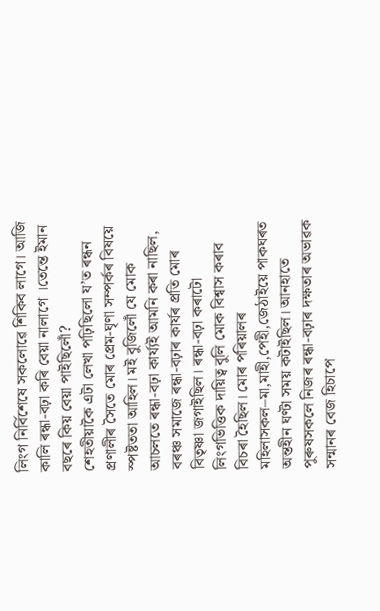লিংগ নিৰ্বিশেষে সকলোৱে শিকিব লাগে। আজি কালি ৰন্ধা-বঢ়া কৰি বেয়া নালাগে ।তেন্তে ইমান বছৰে কিয় বেয়া পাইছিলোঁ?
শেহতীয়াকৈ এটা লেখা পঢ়িছিলো য’ত ৰন্ধন প্ৰণালীৰ সৈতে মোৰ প্ৰেম-ঘৃণা সম্পৰ্কৰ বিষয়ে স্পষ্টততা আহিল। মই বুজিলোঁ যে মোক আচলতে ৰন্ধা-বঢ়া কাৰ্য্যই আমনি কৰা নাছিল, বৰঞ্চ সমাজে ৰন্ধা-বঢ়াৰ কাৰ্যৰ প্ৰতি মোৰ বিতৃষ্ণা জগাইছিল। ৰন্ধা-বঢ়া কৰাটো লিংগভিত্তিক দায়িত্ব বুলি মোক বিশ্বাস কৰাব বিচৰা হৈছিল। মোৰ পৰিয়ালৰ মহিলাসকল–মা,মাহী,পেহী,জেঠাইয়ে পাকঘৰত অন্তহীন ঘণ্টা সময় কটাইছিল। আনহাতে পুৰুষসকলে নিজৰ ৰন্ধা-বঢ়াৰ দক্ষতাৰ অভাৱক সন্মানৰ বেজ হিচাপে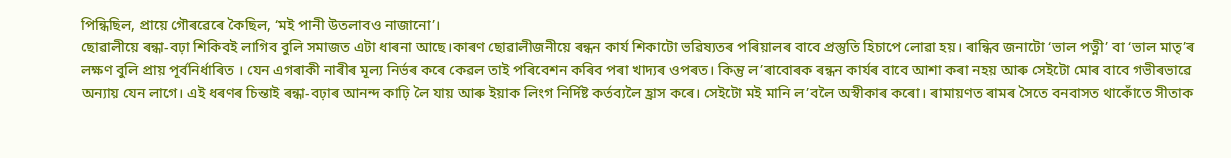পিন্ধিছিল, প্ৰায়ে গৌৰৱেৰে কৈছিল, ‘মই পানী উতলাবও নাজানো’।
ছোৱালীয়ে ৰন্ধা-বঢ়া শিকিবই লাগিব বুলি সমাজত এটা ধাৰনা আছে।কাৰণ ছোৱালীজনীয়ে ৰন্ধন কাৰ্য শিকাটো ভৱিষ্যতৰ পৰিয়ালৰ বাবে প্ৰস্তুতি হিচাপে লোৱা হয়। ৰান্ধিব জনাটো ‘ভাল পত্নী’ বা ‘ভাল মাতৃ’ৰ লক্ষণ বুলি প্ৰায় পূৰ্বনিৰ্ধাৰিত । যেন এগৰাকী নাৰীৰ মূল্য নিৰ্ভৰ কৰে কেৱল তাই পৰিবেশন কৰিব পৰা খাদ্যৰ ওপৰত। কিন্তু ল’ৰাবোৰক ৰন্ধন কাৰ্যৰ বাবে আশা কৰা নহয় আৰু সেইটো মোৰ বাবে গভীৰভাৱে অন্যায় যেন লাগে। এই ধৰণৰ চিন্তাই ৰন্ধা-বঢ়াৰ আনন্দ কাঢ়ি লৈ যায় আৰু ইয়াক লিংগ নিৰ্দিষ্ট কৰ্তব্যলৈ হ্ৰাস কৰে। সেইটো মই মানি ল’বলৈ অস্বীকাৰ কৰো। ৰামায়ণত ৰামৰ সৈতে বনবাসত থাকোঁতে সীতাক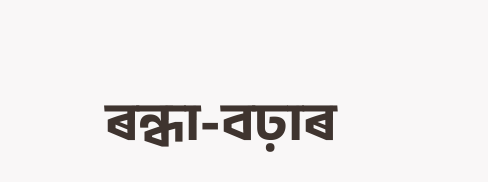ৰন্ধা-বঢ়াৰ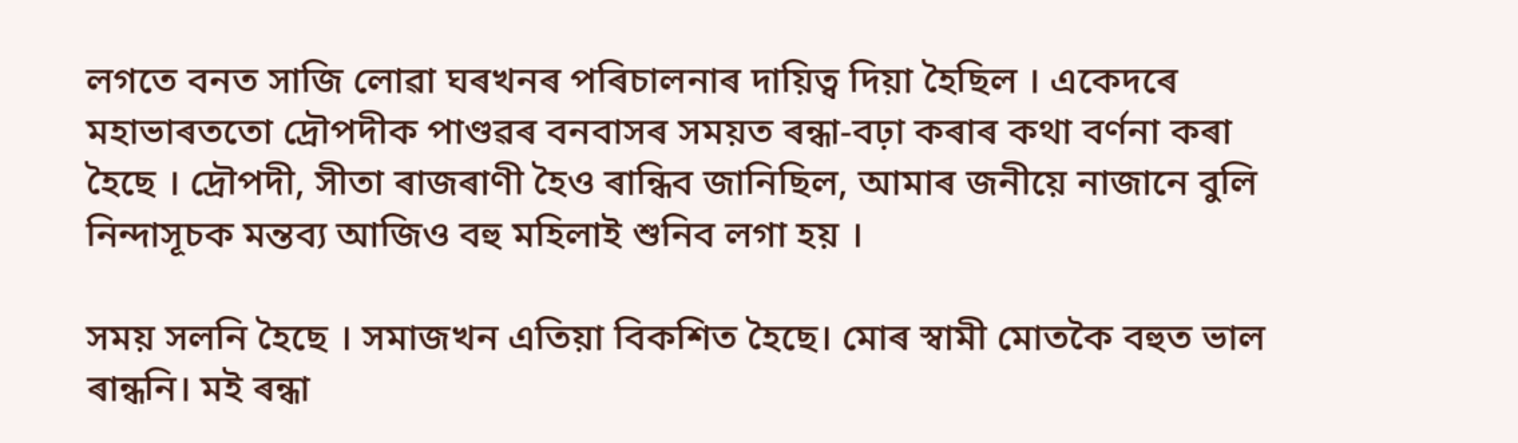লগতে বনত সাজি লোৱা ঘৰখনৰ পৰিচালনাৰ দায়িত্ব দিয়া হৈছিল । একেদৰে মহাভাৰততো দ্ৰৌপদীক পাণ্ডৱৰ বনবাসৰ সময়ত ৰন্ধা-বঢ়া কৰাৰ কথা বৰ্ণনা কৰা হৈছে । দ্ৰৌপদী, সীতা ৰাজৰাণী হৈও ৰান্ধিব জানিছিল, আমাৰ জনীয়ে নাজানে বুলি নিন্দাসূচক মন্তব্য আজিও বহু মহিলাই শুনিব লগা হয় ।

সময় সলনি হৈছে । সমাজখন এতিয়া বিকশিত হৈছে। মোৰ স্বামী মোতকৈ বহুত ভাল ৰান্ধনি। মই ৰন্ধা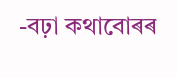-বঢ়া কথাবোৰৰ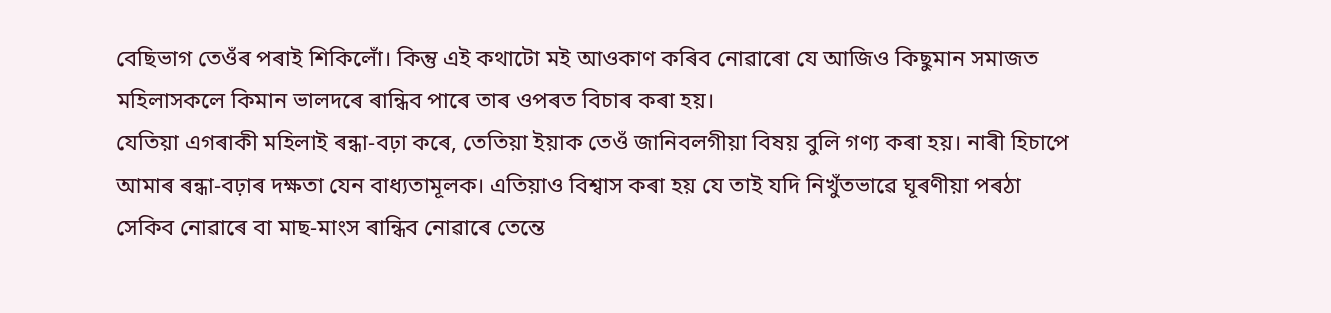বেছিভাগ তেওঁৰ পৰাই শিকিলোঁ। কিন্তু এই কথাটো মই আওকাণ কৰিব নোৱাৰো যে আজিও কিছুমান সমাজত মহিলাসকলে কিমান ভালদৰে ৰান্ধিব পাৰে তাৰ ওপৰত বিচাৰ কৰা হয়।
যেতিয়া এগৰাকী মহিলাই ৰন্ধা-বঢ়া কৰে, তেতিয়া ইয়াক তেওঁ জানিবলগীয়া বিষয় বুলি গণ্য কৰা হয়। নাৰী হিচাপে আমাৰ ৰন্ধা-বঢ়াৰ দক্ষতা যেন বাধ্যতামূলক। এতিয়াও বিশ্বাস কৰা হয় যে তাই যদি নিখুঁতভাৱে ঘূৰণীয়া পৰঠা সেকিব নোৱাৰে বা মাছ-মাংস ৰান্ধিব নোৱাৰে তেন্তে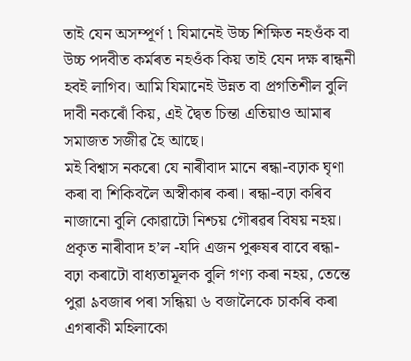তাই যেন অসম্পূৰ্ণ ৷ যিমানেই উচ্চ শিক্ষিত নহওঁক বা উচ্চ পদবীত কৰ্মৰত নহওঁক কিয় তাই যেন দক্ষ ৰান্ধনী হবই লাগিব। আমি যিমানেই উন্নত বা প্ৰগতিশীল বুলি দাবী নকৰোঁ কিয়, এই দ্বৈত চিন্তা এতিয়াও আমাৰ সমাজত সজীৱ হৈ আছে।
মই বিশ্বাস নকৰো যে নাৰীবাদ মানে ৰন্ধা-বঢ়াক ঘৃণা কৰা বা শিকিবলৈ অস্বীকাৰ কৰা। ৰন্ধা-বঢ়া কৰিব নাজানো বুলি কোৱাটো নিশ্চয় গৌৰৱৰ বিষয় নহয়। প্ৰকৃত নাৰীবাদ হ’ল -যদি এজন পুৰুষৰ বাবে ৰন্ধা-বঢ়া কৰাটো বাধ্যতামূলক বুলি গণ্য কৰা নহয়, তেন্তে পুৱা ৯বজাৰ পৰা সন্ধিয়া ৬ বজালৈকে চাকৰি কৰা এগৰাকী মহিলাকো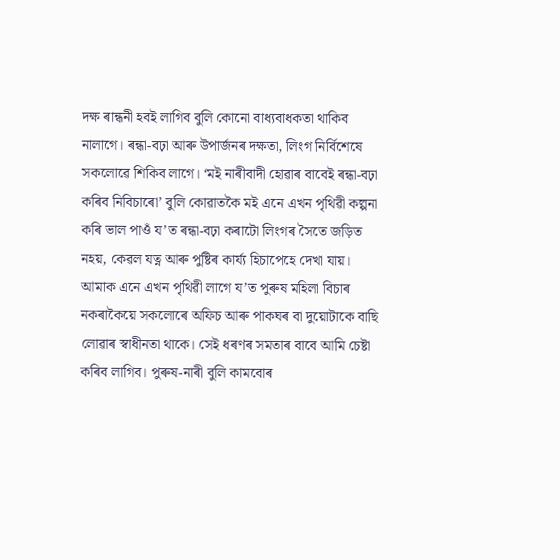দক্ষ ৰান্ধনী হবই লাগিব বুলি কোনো বাধ্যবাধকতা থাকিব নালাগে। ৰন্ধা-বঢ়া আৰু উপাৰ্জনৰ দক্ষতা, লিংগ নিৰ্বিশেষে সকলোৱে শিকিব লাগে। ‘মই নাৰীবাদী হোৱাৰ বাবেই ৰন্ধা-বঢ়া কৰিব নিবিচাৰো’ বুলি কোৱাতকৈ মই এনে এখন পৃথিৱী কল্পনা কৰি ভাল পাওঁ য’ত ৰন্ধা-বঢ়া কৰাটো লিংগৰ সৈতে জড়িত নহয়, কেৱল যত্ন আৰু পুষ্টিৰ কাৰ্য্য হিচাপেহে দেখা যায়। আমাক এনে এখন পৃথিৱী লাগে য’ত পুৰুষ মহিলা বিচাৰ নকৰাকৈয়ে সকলোৰে অফিচ আৰু পাকঘৰ বা দুয়োটাকে বাছি লোৱাৰ স্বাধীনতা থাকে। সেই ধৰণৰ সমতাৰ বাবে আমি চেষ্টা কৰিব লাগিব। পুৰুষ-নাৰী বুলি কামবোৰ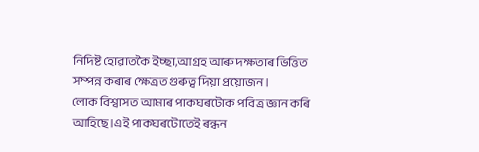নিদিষ্ট হোৱাতকৈ ইচ্ছা,আগ্ৰহ আৰু দক্ষতাৰ ভিত্তিত সম্পন্ন কৰাৰ ক্ষেত্ৰত গুৰুত্ব দিয়া প্ৰয়োজন।
লোক বিশ্বাসত আমাৰ পাকঘৰটোক পবিত্ৰ জ্ঞান কৰি আহিছে।এই পাকঘৰটোতেই ৰন্ধন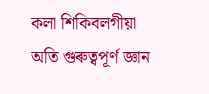কলা শিকিবলগীয়া অতি গুৰুত্বপূর্ণ জ্ঞান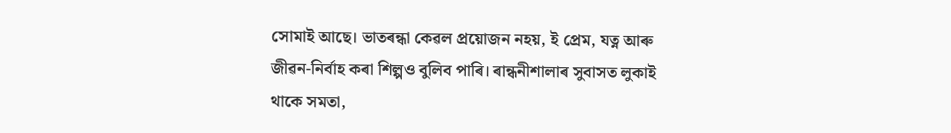সোমাই আছে। ভাতৰন্ধা কেৱল প্ৰয়োজন নহয়, ই প্ৰেম, যত্ন আৰু জীৱন-নিৰ্বাহ কৰা শিল্পও বুলিব পাৰি। ৰান্ধনীশালাৰ সুবাসত লুকাই থাকে সমতা,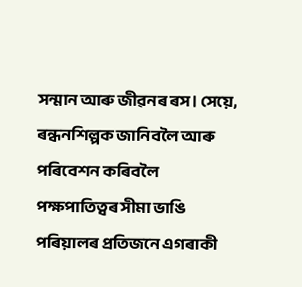সন্মান আৰু জীৱনৰ ৰস। সেয়ে, ৰন্ধনশিল্পক জানিবলৈ আৰু পৰিবেশন কৰিবলৈ পক্ষপাতিত্বৰ সীমা ভাঙি পৰিয়ালৰ প্ৰতিজনে এগৰাকী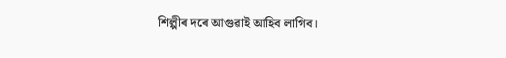শিল্পীৰ দৰে আগুৱাই আহিব লাগিব।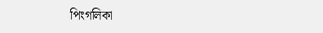পিংগলিকা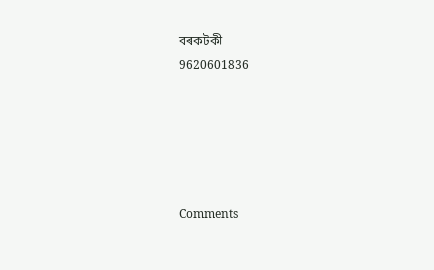বৰকটকী
9620601836





Comments